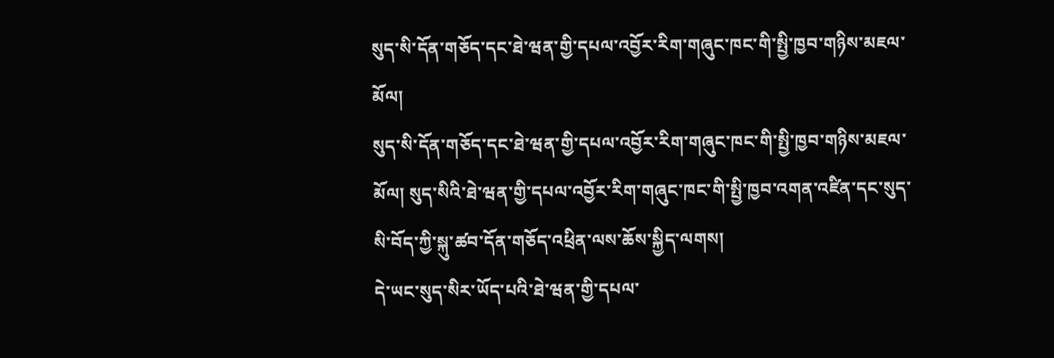སུད་སི་དོན་གཅོད་དང་ཐེ་ཝན་གྱི་དཔལ་འབྱོར་རིག་གཞུང་ཁང་གི་སྤྱི་ཁྱབ་གཉིས་མཇལ་མོལ།
སུད་སི་དོན་གཅོད་དང་ཐེ་ཝན་གྱི་དཔལ་འབྱོར་རིག་གཞུང་ཁང་གི་སྤྱི་ཁྱབ་གཉིས་མཇལ་མོལ། སུད་སིའི་ཐེ་ཝན་གྱི་དཔལ་འབྱོར་རིག་གཞུང་ཁང་གི་སྤྱི་ཁྱབ་འགན་འཛིན་དང་སུད་སི་བོད་ཀྱི་སྐུ་ཚབ་དོན་གཅོད་འཕྲིན་ལས་ཆོས་སྐྱིད་ལགས།
དེ་ཡང་སུད་སིར་ཡོད་པའི་ཐེ་ཝན་གྱི་དཔལ་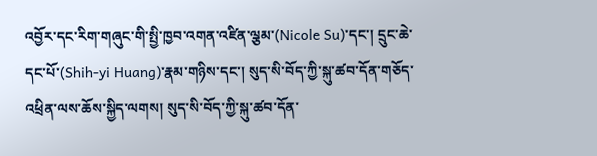འབྱོར་དང་རིག་གཞུང་གི་སྤྱི་ཁྱབ་འགན་འཛིན་ལྕམ་(Nicole Su)་དང་། དྲུང་ཆེ་དང་པོ་(Shih-yi Huang)་རྣམ་གཉིས་དང་། སུད་སི་བོད་ཀྱི་སྐུ་ཚབ་དོན་གཅོད་འཕྲིན་ལས་ཆོས་སྐྱིད་ལགས། སུད་སི་བོད་ཀྱི་སྐུ་ཚབ་དོན་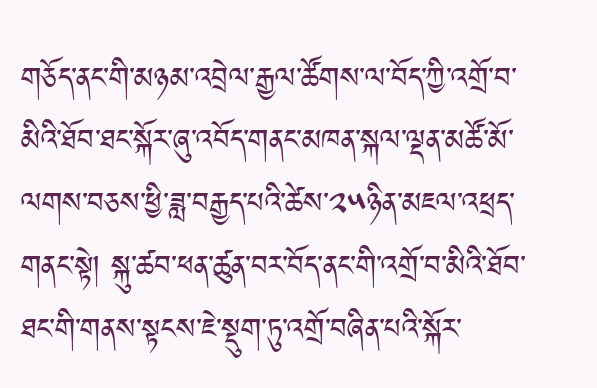གཅོད་ནང་གི་མཉམ་འབྲེལ་རྒྱལ་ཚོགས་ལ་བོད་ཀྱི་འགྲོ་བ་མིའི་ཐོབ་ཐང་སྐོར་ཞུ་འབོད་གནང་མཁན་སྐལ་ལྡན་མཚོ་མོ་ལགས་བཅས་ཕྱི་ཟླ་བརྒྱད་པའི་ཚེས་༢༥ཉིན་མཇལ་འཕྲད་གནང་སྟེ། སྐུ་ཚབ་ཕན་ཚུན་བར་བོད་ནང་གི་འགྲོ་བ་མིའི་ཐོབ་ཐང་གི་གནས་སྟངས་ཇེ་སྡུག་ཏུ་འགྲོ་བཞིན་པའི་སྐོར་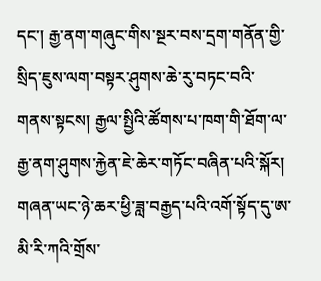དང་། རྒྱ་ནག་གཞུང་གིས་སྔར་བས་དྲག་གནོན་གྱི་སྲིད་ཇུས་ལག་བསྟར་ཤུགས་ཆེ་རུ་བཏང་བའི་གནས་སྟངས། རྒྱལ་སྤྱིའི་ཚོགས་པ་ཁག་གི་ཐོག་ལ་རྒྱ་ནག་ཤུགས་རྐྱེན་ཇེ་ཆེར་གཏོང་བཞིན་པའི་སྐོར། གཞན་ཡང་ཉེ་ཆར་ཕྱི་ཟླ་བརྒྱད་པའི་འགོ་སྟོད་དུ་ཨ་མི་རི་ཀའི་གྲོས་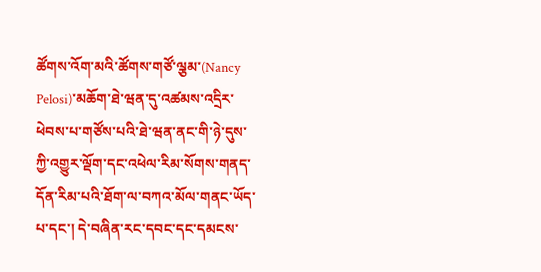ཚོགས་འོག་མའི་ཚོགས་གཙོ་ལྕམ་(Nancy Pelosi)་མཆོག་ཐེ་ཝན་དུ་འཚམས་འདྲིར་ཕེབས་པ་གཙོས་པའི་ཐེ་ཝན་ནང་གི་ཉེ་དུས་ཀྱི་འགྱུར་ལྡོག་དང་འཕེལ་རིམ་སོགས་གནད་དོན་རིམ་པའི་ཐོག་ལ་བཀའ་མོལ་གནང་ཡོད་པ་དང་། དེ་བཞིན་རང་དབང་དང་དམངས་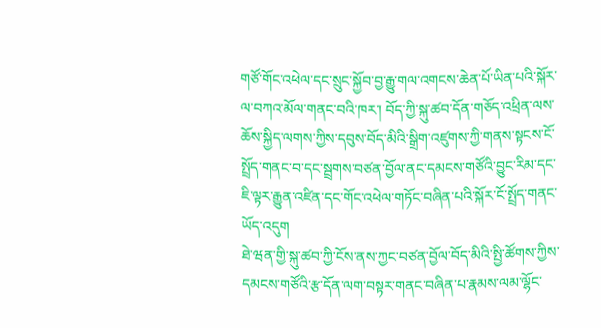གཙོ་གོང་འཕེལ་དང་སྲུང་སྐྱོབ་བྱ་རྒྱུ་གལ་འགངས་ཆེན་པོ་ཡིན་པའི་སྐོར་ལ་བཀའ་མོལ་གནང་བའི་ཁར་། བོད་ཀྱི་སྐུ་ཚབ་དོན་གཅོད་འཕྲིན་ལས་ཆོས་སྐྱིད་ལགས་ཀྱིས་དབུས་བོད་མིའི་སྒྲིག་འཛུགས་ཀྱི་གནས་སྟངས་ངོ་སྤྲོད་གནང་བ་དང་སྦྲགས་བཙན་བྱོལ་ནང་དམངས་གཙོའི་བྱུང་རིམ་དང་ཇི་ལྟར་རྒྱུན་འཛིན་དང་གོང་འཕེལ་གཏོང་བཞིན་པའི་སྐོར་ངོ་སྤྲོད་གནང་ཡོད་འདུག
ཐེ་ཝན་གྱི་སྐུ་ཚབ་ཀྱི་ངོས་ནས་ཀྱང་བཙན་བྱོལ་བོད་མིའི་སྤྱི་ཚོགས་ཀྱིས་དམངས་གཙོའི་རྩ་དོན་ལག་བསྟར་གནང་བཞིན་པ་རྣམས་ལམ་ལྷོང་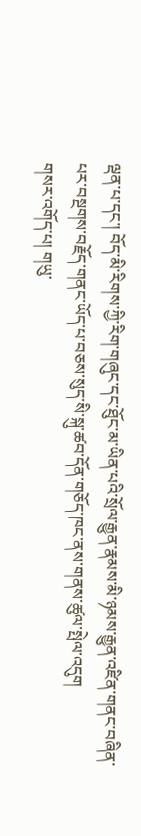ལྡན་པ་དང་། བོད་མི་རིགས་ཀྱི་རིག་གཞུང་དང་ཐོུང་མ་ཡིན་པའི་སྲོལ་རྒྱུན་རྣམས་མི་ཉམས་རྒྱུན་འཛིན་གནང་བཞིན་པར་བསྔགས་བརྗོད་གནང་ཡོད་པ་བཅས་སུད་སི་སྐུ་ཚབ་དོན་གཅོད་ཁང་ནས་གནས་ཚུལ་སྤེལ་འདུག
གསར་འགོད་པ། གཡུ་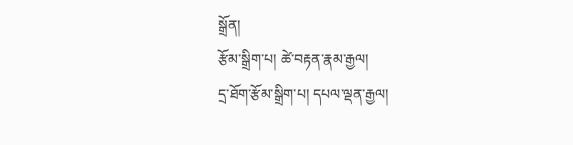སྒྲོན།
རྩོམ་སྒྲིག་པ། ཚེ་བརྟན་རྣམ་རྒྱལ།
དྲ་ཐོག་རྩོམ་སྒྲིག་པ། དཔལ་ལྡན་རྒྱལ།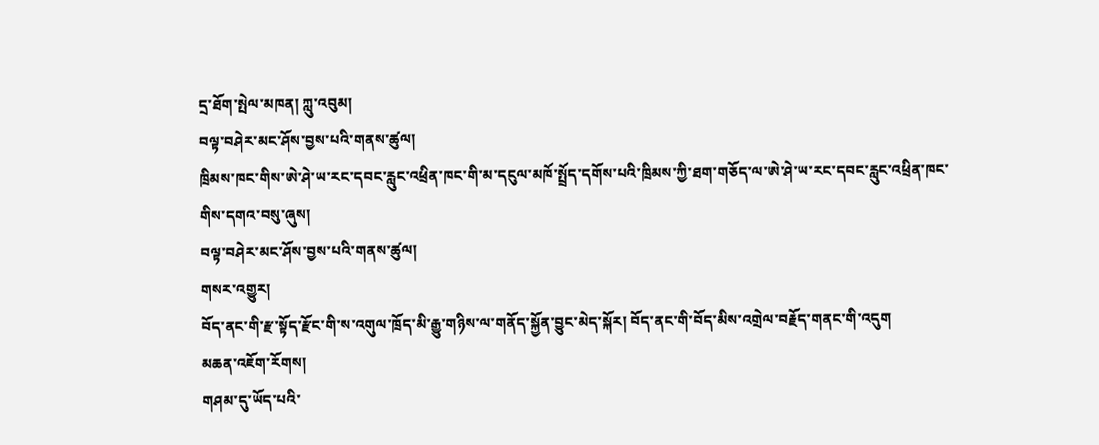དྲ་ཐོག་སྤེལ་མཁན། ཀླུ་འབུམ།
བལྟ་བཤེར་མང་ཤོས་བྱས་པའི་གནས་ཚུལ།
ཁྲིམས་ཁང་གིས་ཨེ་ཤེ་ཡ་རང་དབང་རླུང་འཕྲིན་ཁང་གི་མ་དངུལ་མཁོ་སྤྲོད་དགོས་པའི་ཁྲིམས་ཀྱི་ཐག་གཅོད་ལ་ཨེ་ཤེ་ཡ་རང་དབང་རླུང་འཕྲིན་ཁང་གིས་དགའ་བསུ་ཞུས།
བལྟ་བཤེར་མང་ཤོས་བྱས་པའི་གནས་ཚུལ།
གསར་འགྱུར།
བོད་ནང་གི་རྫ་སྟོད་རྫོང་གི་ས་འགུལ་ཁྲོད་མི་རྒྱུ་གཉིས་ལ་གནོད་སྐྱོན་བྱུང་མེད་སྐོར། བོད་ནང་གི་བོད་མིས་འགྲེལ་བརྗོད་གནང་གི་འདུག
མཆན་འཇོག་རོགས།
གཤམ་དུ་ཡོད་པའི་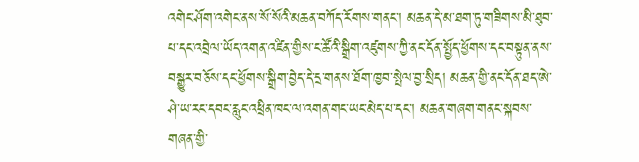འགེང་ཤོག་འགེང་ནས་སོ་སོའི་མཆན་བཀོད་རོགས་གནང་། མཆན་དེ་མ་ཐག་ཏུ་གཟིགས་མི་ཐུབ་པ་དང་འབྲེལ་ཡོད་འགན་འཛིན་གྱིས་ང་ཚོའི་སྒྲིག་འཛུགས་ཀྱི་ནང་དོན་སྤྱོད་ཕྱོགས་དང་བསྟུན་ནས་བསྒྱུར་བཅོས་དང་ཕྱོགས་སྒྲིག་བྱེད་དེ་དྲ་གནས་ཐོག་ཁྱབ་སྤེལ་བྱ་སྲིད། མཆན་གྱི་ནང་དོན་ཐད་ཨེ་ཤེ་ཡ་རང་དབང་རླུང་འཕྲིན་ཁང་ལ་འགན་གང་ཡང་མེད་པ་དང་། མཆན་གཞག་གནང་སྐབས་གཞན་གྱི་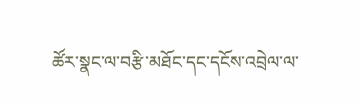ཚོར་སྣང་ལ་བརྩི་མཐོང་དང་དངོས་འབྲེལ་ལ་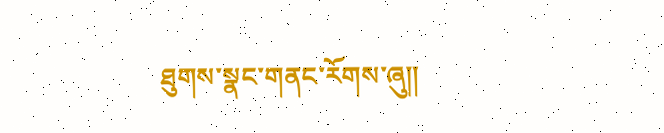ཐུགས་སྣང་གནང་རོགས་ཞུ༎